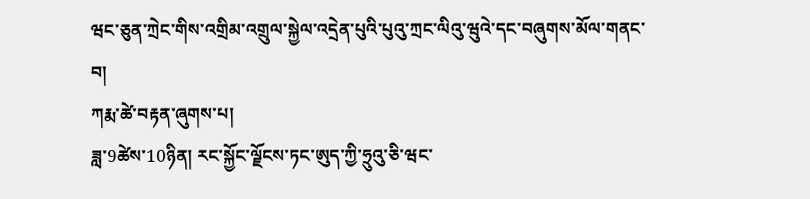ཝང་ཅུན་ཀྲེང་གིས་འགྲིམ་འགྲུལ་སྐྱེལ་འདྲེན་པུའི་པུའུ་ཀྲང་ལིའུ་ཝུའེ་དང་བཞུགས་མོལ་གནང་བ།
ཀརྨ་ཚེ་བརྟན་ཞུགས་པ།
ཟླ་9ཚེས་10ཉིན། རང་སྐྱོང་ལྗོངས་ཏང་ཨུད་ཀྱི་ཧྲུའུ་ཅི་ཝང་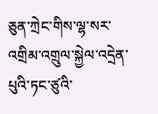ཅུན་ཀྲེང་གིས་ལྷ་སར་འགྲིམ་འགྲུལ་སྐྱེལ་འདྲེན་པུའི་ཏང་ཙུའི་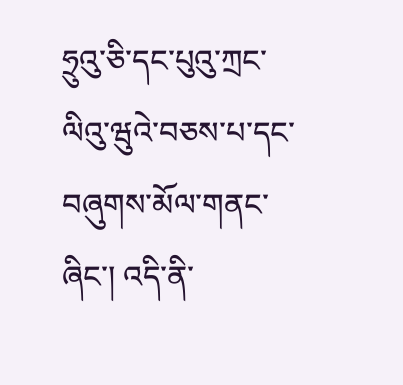ཧྲུའུ་ཅི་དང་པུའུ་ཀྲང་ལིའུ་ཝུའེ་བཅས་པ་དང་བཞུགས་མོལ་གནང་ཞིང་། འདི་ནི་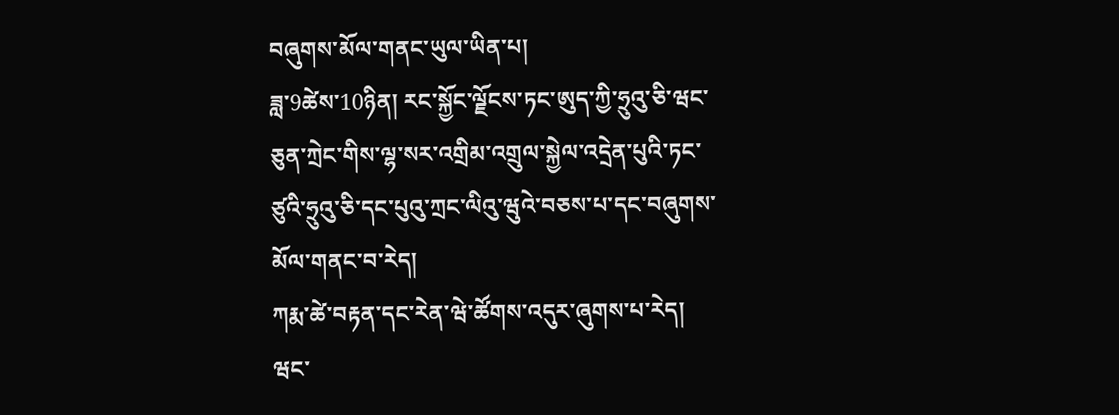བཞུགས་མོལ་གནང་ཡུལ་ཡིན་པ།
ཟླ་9ཚེས་10ཉིན། རང་སྐྱོང་ལྗོངས་ཏང་ཨུད་ཀྱི་ཧྲུའུ་ཅི་ཝང་ཅུན་ཀྲེང་གིས་ལྷ་སར་འགྲིམ་འགྲུལ་སྐྱེལ་འདྲེན་པུའི་ཏང་ཙུའི་ཧྲུའུ་ཅི་དང་པུའུ་ཀྲང་ལིའུ་ཝུའེ་བཅས་པ་དང་བཞུགས་མོལ་གནང་བ་རེད།
ཀརྨ་ཚེ་བརྟན་དང་རེན་ཝེ་ཚོགས་འདུར་ཞུགས་པ་རེད།
ཝང་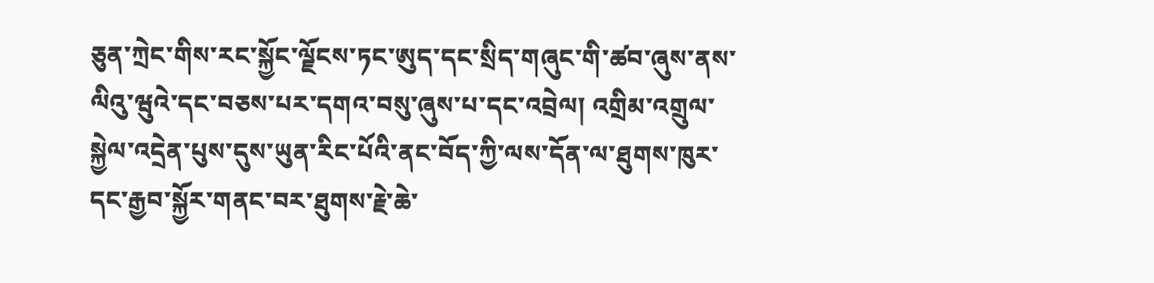ཅུན་ཀྲེང་གིས་རང་སྐྱོང་ལྗོངས་ཏང་ཨུད་དང་སྲིད་གཞུང་གི་ཚབ་ཞུས་ནས་ལིའུ་ཝུའེ་དང་བཅས་པར་དགའ་བསུ་ཞུས་པ་དང་འབྲེལ། འགྲིམ་འགྲུལ་སྐྱེལ་འདྲེན་པུས་དུས་ཡུན་རིང་པོའི་ནང་བོད་ཀྱི་ལས་དོན་ལ་ཐུགས་ཁུར་དང་རྒྱབ་སྐྱོར་གནང་བར་ཐུགས་རྗེ་ཆེ་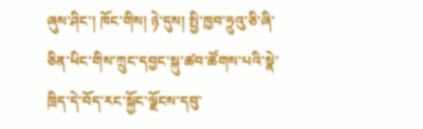ཞུས་ཤིང་། ཁོང་གིས། ཉེ་དུས། སྤྱི་ཁྱབ་ཧྲུའུ་ཅི་ཞི་ཅིན་ཕིང་གིས་ཀྲུང་དབྱང་སྐུ་ཚབ་ཚོགས་པའི་སྣེ་ཁྲིད་དེ་བོད་རང་སྐྱོང་ལྗོངས་དབུ་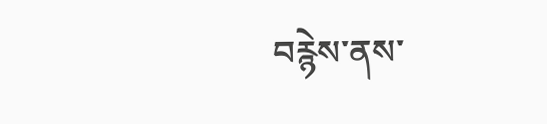བརྙེས་ནས་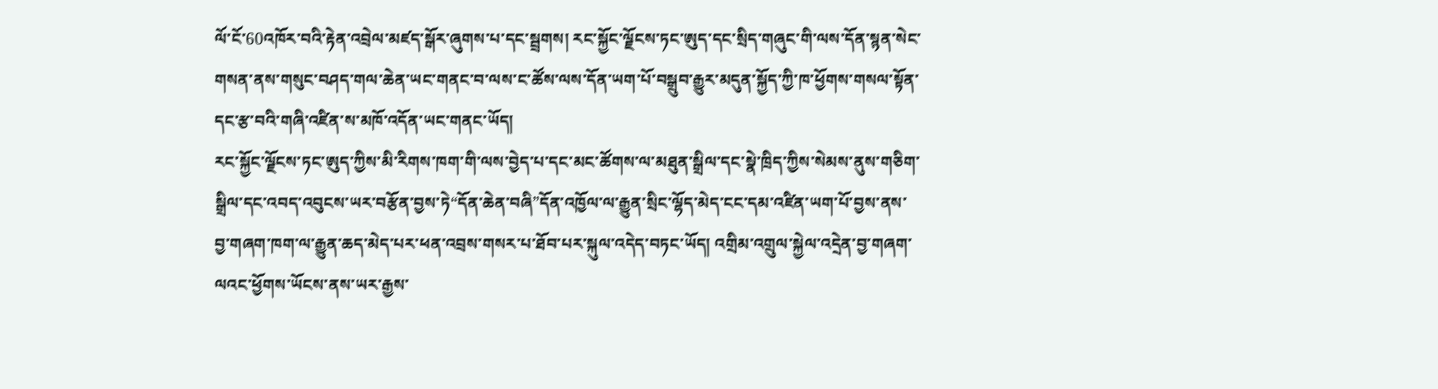ལོ་ངོ་60འཁོར་བའི་རྟེན་འབྲེལ་མཛད་སྒོར་ཞུགས་པ་དང་སྦྲགས། རང་སྐྱོང་ལྗོངས་ཏང་ཨུད་དང་སྲིད་གཞུང་གི་ལས་དོན་སྙན་སེང་གསན་ནས་གསུང་བཤད་གལ་ཆེན་ཡང་གནང་བ་ལས་ང་ཚོས་ལས་དོན་ཡག་པོ་བསྒྲུབ་རྒྱུར་མདུན་སྐྱོད་ཀྱི་ཁ་ཕྱོགས་གསལ་སྟོན་དང་རྩ་བའི་གཞི་འཛིན་ས་མཁོ་འདོན་ཡང་གནང་ཡོད།
རང་སྐྱོང་ལྗོངས་ཏང་ཨུད་ཀྱིས་མི་རིགས་ཁག་གི་ལས་བྱེད་པ་དང་མང་ཚོགས་ལ་མཐུན་སྒྲིལ་དང་སྣེ་ཁྲིད་ཀྱིས་སེམས་ནུས་གཅིག་སྒྲིལ་དང་འབད་འབུངས་ཡར་བརྩོན་བྱས་ཏེ“དོན་ཆེན་བཞི”དོན་འཁྱོལ་ལ་རྒྱུན་སྲིང་ལྷོད་མེད་ངང་དམ་འཛིན་ཡག་པོ་བྱས་ནས་བྱ་གཞག་ཁག་ལ་རྒྱུན་ཆད་མེད་པར་ཕན་འབྲས་གསར་པ་ཐོབ་པར་སྐུལ་འདེད་བཏང་ཡོད། འགྲིམ་འགྲུལ་སྐྱེལ་འདྲེན་བྱ་གཞག་ལའང་ཕྱོགས་ཡོངས་ནས་ཡར་རྒྱས་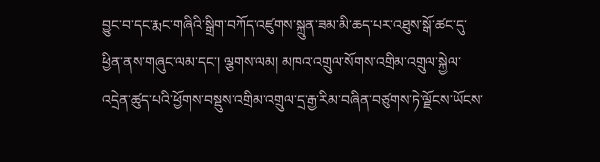བྱུང་བ་དང་རྨང་གཞིའི་སྒྲིག་བཀོད་འཛུགས་སྐྲུན་ཟམ་མི་ཆད་པར་འཐུས་སྒོ་ཚང་དུ་ཕྱིན་ནས་གཞུང་ལམ་དང་། ལྕགས་ལམ། མཁའ་འགྲུལ་སོགས་འགྲིམ་འགྲུལ་སྐྱེལ་འདྲེན་ཚུད་པའི་ཕྱོགས་བསྡུས་འགྲིམ་འགྲུལ་དྲ་རྒྱ་རིམ་བཞིན་བཙུགས་ཏེ་ལྗོངས་ཡོངས་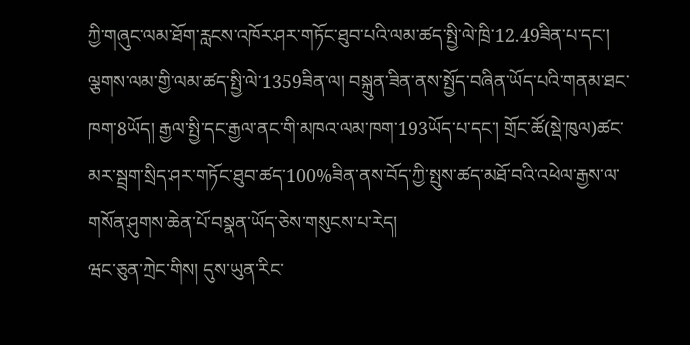ཀྱི་གཞུང་ལམ་ཐོག་རླངས་འཁོར་ཤར་གཏོང་ཐུབ་པའི་ལམ་ཚད་སྤྱི་ལེ་ཁྲི་12.49ཟིན་པ་དང་། ལྕགས་ལམ་གྱི་ལམ་ཚད་སྤྱི་ལེ་1359ཟིན་ལ། བསྐྲུན་ཟིན་ནས་སྤྱོད་བཞིན་ཡོད་པའི་གནམ་ཐང་ཁག་8ཡོད། རྒྱལ་སྤྱི་དང་རྒྱལ་ནང་གི་མཁའ་ལམ་ཁག་193ཡོད་པ་དང་། གྲོང་ཚོ(སྡེ་ཁུལ)ཚང་མར་སྦྲག་སྲིད་ཤར་གཏོང་ཐུབ་ཚད་100%ཟིན་ནས་བོད་ཀྱི་སྤུས་ཚད་མཐོ་བའི་འཕེལ་རྒྱས་ལ་གསོན་ཤུགས་ཆེན་པོ་བསྣན་ཡོད་ཅེས་གསུངས་པ་རེད།
ཝང་ཅུན་ཀྲེང་གིས། དུས་ཡུན་རིང་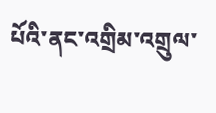པོའི་ནང་འགྲིམ་འགྲུལ་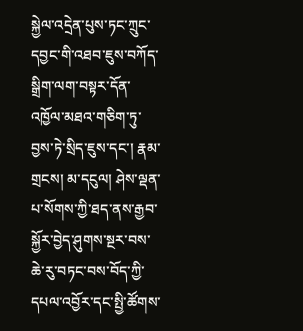སྐྱེལ་འདྲེན་པུས་ཏང་ཀྲུང་དབྱང་གི་འཐབ་ཇུས་བཀོད་སྒྲིག་ལག་བསྟར་དོན་འཁྱོལ་མཐའ་གཅིག་ཏུ་བྱས་ཏེ་སྲིད་ཇུས་དང་། རྣམ་གྲངས། མ་དངུལ། ཤེས་ལྡན་པ་སོགས་ཀྱི་ཐད་ནས་རྒྱབ་སྐྱོར་བྱེད་ཤུགས་སྔར་བས་ཆེ་རུ་བཏང་བས་བོད་ཀྱི་དཔལ་འབྱོར་དང་སྤྱི་ཚོགས་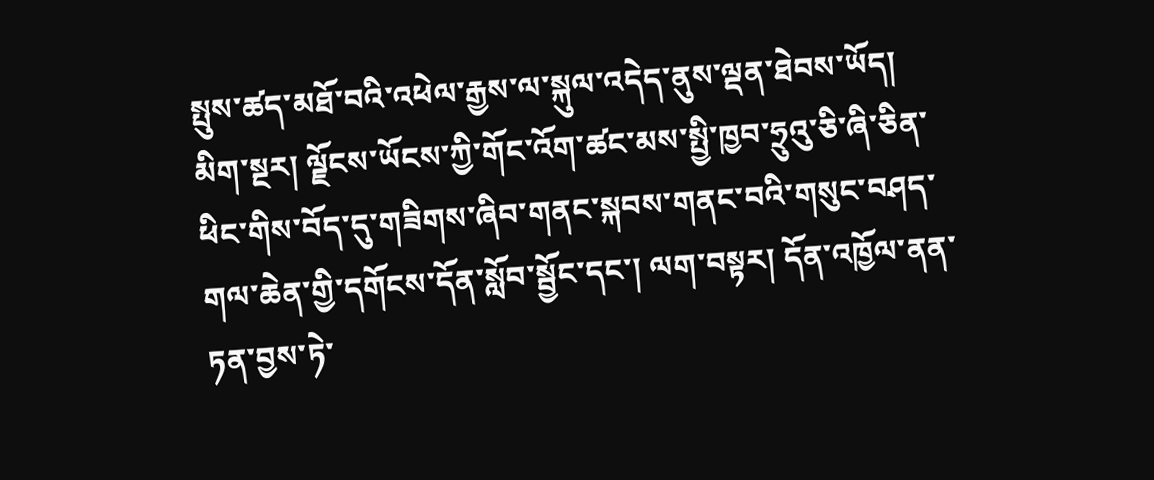སྤུས་ཚད་མཐོ་བའི་འཕེལ་རྒྱས་ལ་སྐུལ་འདེད་ནུས་ལྡན་ཐེབས་ཡོད། མིག་སྔར། ལྗོངས་ཡོངས་ཀྱི་གོང་འོག་ཚང་མས་སྤྱི་ཁྱབ་ཧྲུའུ་ཅི་ཞི་ཅིན་ཕིང་གིས་བོད་དུ་གཟིགས་ཞིབ་གནང་སྐབས་གནང་བའི་གསུང་བཤད་གལ་ཆེན་གྱི་དགོངས་དོན་སློབ་སྦྱོང་དང་། ལག་བསྟར། དོན་འཁྱོལ་ནན་ཏན་བྱས་ཏེ་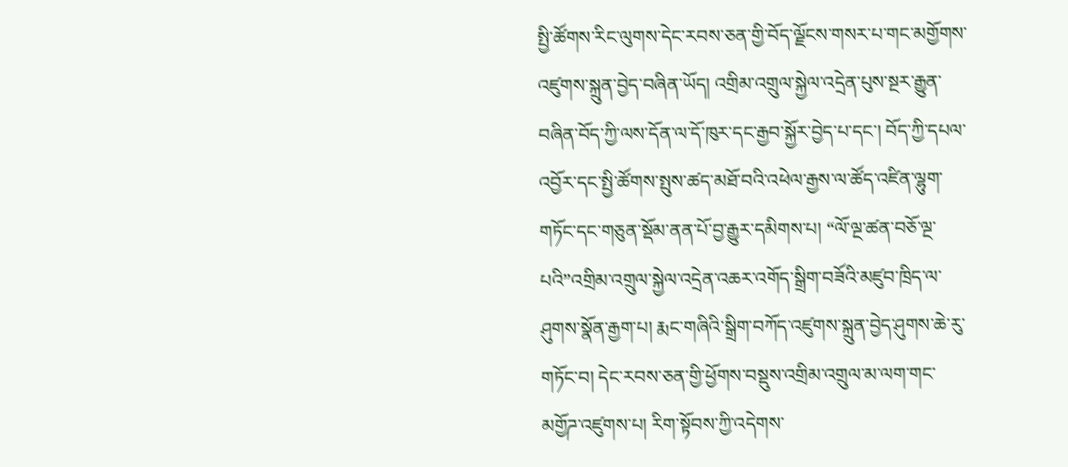སྤྱི་ཚོགས་རིང་ལུགས་དེང་རབས་ཅན་གྱི་བོད་ལྗོངས་གསར་པ་གང་མགྱོགས་འཛུགས་སྐྲུན་བྱེད་བཞིན་ཡོད། འགྲིམ་འགྲུལ་སྐྱེལ་འདྲེན་པུས་སྔར་རྒྱུན་བཞིན་བོད་ཀྱི་ལས་དོན་ལ་དོ་ཁུར་དང་རྒྱབ་སྐྱོར་བྱེད་པ་དང་། བོད་ཀྱི་དཔལ་འབྱོར་དང་སྤྱི་ཚོགས་སྤུས་ཚད་མཐོ་བའི་འཕེལ་རྒྱས་ལ་ཚོད་འཛིན་ལྷུག་གཏོང་དང་གཅུན་སྡོམ་ནན་པོ་བྱ་རྒྱུར་དམིགས་པ། “ལོ་ལྔ་ཚན་བཅོ་ལྔ་པའི”འགྲིམ་འགྲུལ་སྐྱེལ་འདྲེན་འཆར་འགོད་སྒྲིག་བཟོའི་མཛུབ་ཁྲིད་ལ་ཤུགས་སྣོན་རྒྱག་པ། རྨང་གཞིའི་སྒྲིག་བཀོད་འཛུགས་སྐྲུན་བྱེད་ཤུགས་ཆེ་རུ་གཏོང་བ། དེང་རབས་ཅན་གྱི་ཕྱོགས་བསྡུས་འགྲིམ་འགྲུལ་མ་ལག་གང་མགྱོཌ་འཛུགས་པ། རིག་སྟོབས་ཀྱི་འདེགས་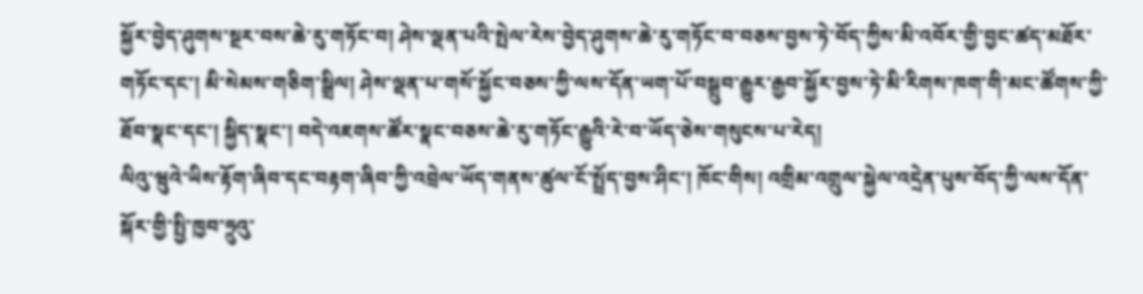སྐྱོར་བྱེད་ཤུགས་སྔར་བས་ཆེ་རུ་གཏོང་བ། ཤེས་ལྡན་པའི་སྤེལ་རེས་བྱེད་ཤུགས་ཆེ་རུ་གཏོང་བ་བཅས་བྱས་ཏེ་བོད་ཀྱིས་མི་འབོར་གྱི་བྱང་ཚད་མཐོར་གཏོང་དང་། མི་སེམས་གཅིག་སྒྲིལ། ཤེས་ལྡན་པ་གསོ་སྐྱོང་བཅས་ཀྱི་ལས་དོན་ཡག་པོ་བསྒྲུབ་རྒྱུར་རྒྱབ་སྐྱོར་བྱས་ཏེ་མི་རིགས་ཁག་གི་མང་ཚོགས་ཀྱི་ཐོབ་སྣང་དང་། སྐྱིད་སྣང་། བདེ་འཇགས་ཚོར་སྣང་བཅས་ཆེ་རུ་གཏོང་རྒྱུའི་རེ་བ་ཡོད་ཅེས་གསུངས་པ་རེད།
ལིའུ་ཝུའེ་ཡིས་རྟོག་ཞིབ་དང་བརྟག་ཞིབ་ཀྱི་འབྲེལ་ཡོད་གནས་ཚུལ་ངོ་སྤྲོད་བྱས་ཤིང་། ཁོང་གིས། འགྲིམ་འགྲུལ་སྐྱེལ་འདྲེན་པུས་བོད་ཀྱི་ལས་དོན་སྐོར་གྱི་སྤྱི་ཁྱབ་ཧྲུའུ་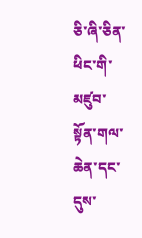ཅི་ཞི་ཅིན་ཕིང་གི་མཛུབ་སྟོན་གལ་ཆེན་དང་དུས་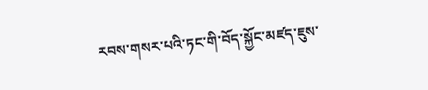རབས་གསར་པའི་ཏང་གི་བོད་སྐྱོང་མཛད་ཇུས་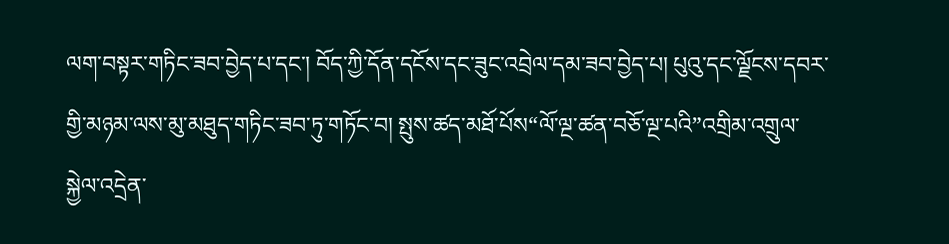ལག་བསྟར་གཏིང་ཟབ་བྱེད་པ་དང་། བོད་ཀྱི་དོན་དངོས་དང་ཟུང་འབྲེལ་དམ་ཟབ་བྱེད་པ། པུའུ་དང་ལྗོངས་དབར་གྱི་མཉམ་ལས་མུ་མཐུད་གཏིང་ཟབ་ཏུ་གཏོང་བ། སྤུས་ཚད་མཐོ་པོས“ལོ་ལྔ་ཚན་བཅོ་ལྔ་པའི”འགྲིམ་འགྲུལ་སྐྱེལ་འདྲེན་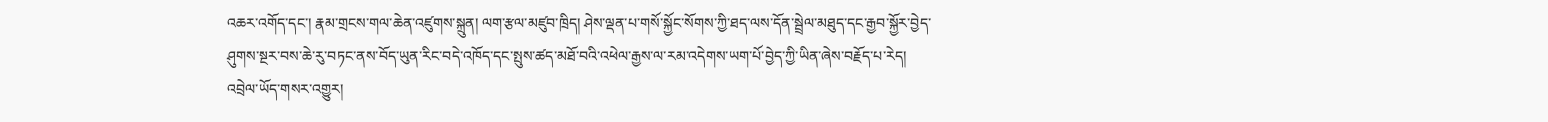འཆར་འགོད་དང་། རྣམ་གྲངས་གལ་ཆེན་འཛུགས་སྐྲུན། ལག་རྩལ་མཛུབ་ཁྲིད། ཤེས་ལྡན་པ་གསོ་སྐྱོང་སོགས་ཀྱི་ཐད་ལས་དོན་སྦྲེལ་མཐུད་དང་རྒྱབ་སྐྱོར་བྱེད་ཤུགས་སྔར་བས་ཆེ་རུ་བཏང་ནས་བོད་ཡུན་རིང་བདེ་འཁོད་དང་སྤུས་ཚད་མཐོ་བའི་འཕེལ་རྒྱས་ལ་རམ་འདེགས་ཡག་པོ་བྱེད་ཀྱི་ཡིན་ཞེས་བརྗོད་པ་རེད།
འབྲེལ་ཡོད་གསར་འགྱུར།